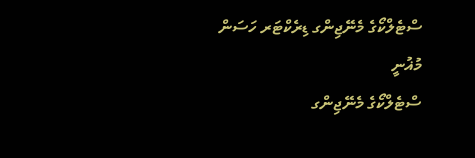ސްޓެލްކޯގެ މެނޭޖިންގ ޑިރެކްޓަރ ހަސަން މުޣުނީ
ސްޓެލްކޯގެ މެނޭޖިންގ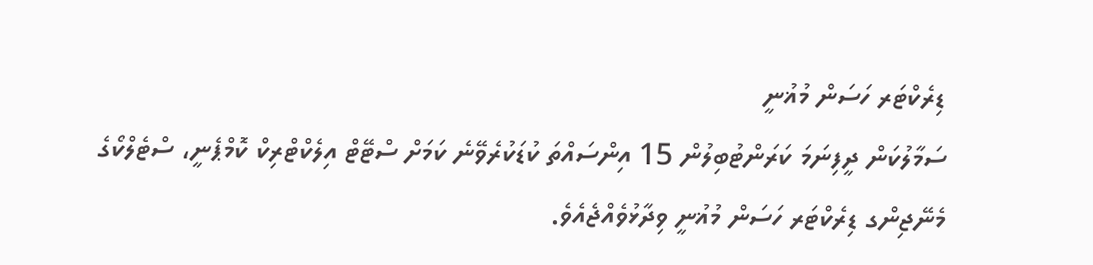ޑިރެކްޓަރ ހަސަން މުޣުނީ
ސަމާލުކަން ދީފިނަމަ ކަރަންޓުބިލުން 15 އިންސައްތަ ކުޑަކުރެވޭނެ ކަމަށް ސްޓޭޓް އިލެކްޓްރިކް ކޮމްޕެނީ، ސްޓެލްކޯގެ މެނޭޖިންގ ޑިރެކްޓަރ ހަސަން މުޣުނީ ވިދާޅުވެއްޖެއެވެ.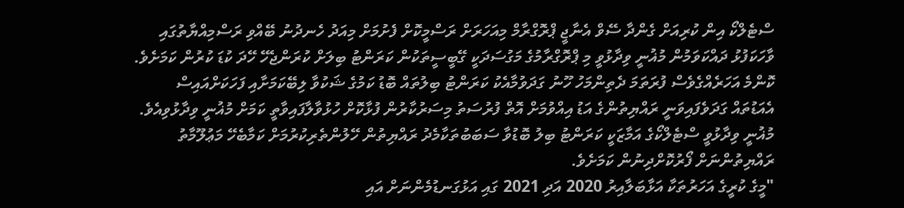ސްޓެލްކޯ އިން ކުރިއަށް ގެންދާ ސޭވް އެނާޖީ ޕްރޮގްރާމް މިއަހަރަށް ރަސްމީކޮށް ފެށުމަށް މިއަދު ހެނދުނު ބޭއްވި ރަސްމިއްޔާތުގައި ވާހަކަފުޅު ދައްކަވަމުން މުޣުނީ ވިދާޅުވީ މި ޕްރޮގްރާމުގެ މަގުސަދަކީ ގޭބީސީތަކުން ކަރަންޓު ބިލަށް ކުރަންޖެހޭ ހޭދަ ކުޑަ ކުރުން ކަމަށެވެ. ކޮންމެ އަހަރެއްގެވެސް ފުރަތަމަ ދެތިންމަހު ހޫނު ގަދަވުމާއެކު ކަރަންޓު ބިލުތައް ބޮޑު ކަމުގެ ޝަކުވާ ލިބޭކަމަށާއި ފަހަކަށްއައިސް އެއަޑުތައް ގަދަވެފައިވަނީ ރައްޔިތުންގެ އަޑު އިއްވުމަށް އޮތް ފުރުސަތު މިސަރުކާރުން ފުޅާކޮށް ހުޅުވާލާފައިވާތީ ކަމަށް މުޣުނީ ވިދާޅުވިއެވެ.
މުޣުނީ ވިދާޅުވީ ސްޓެލްކޯގެ އަމާޒަކީ ކަރަންޓު ބިލު ބޮޑުވާ ސަބަބުތަކާމެދު ރައްޔިތުން ހޭލުންތެރިކުރުމަށް ކަމާބެހޭ މަޢުލޫމާތު ރައްޔިތުންނަށް ފޯރުކޮށްދިނުން ކަމަށެވެ.
"މީގެ ކުރީގެ އަހަރުތަކާ އަޅާބަލާއިރު 2020 އަދި 2021 ގައި އަޅުގަނޑުމެންނަށް އައި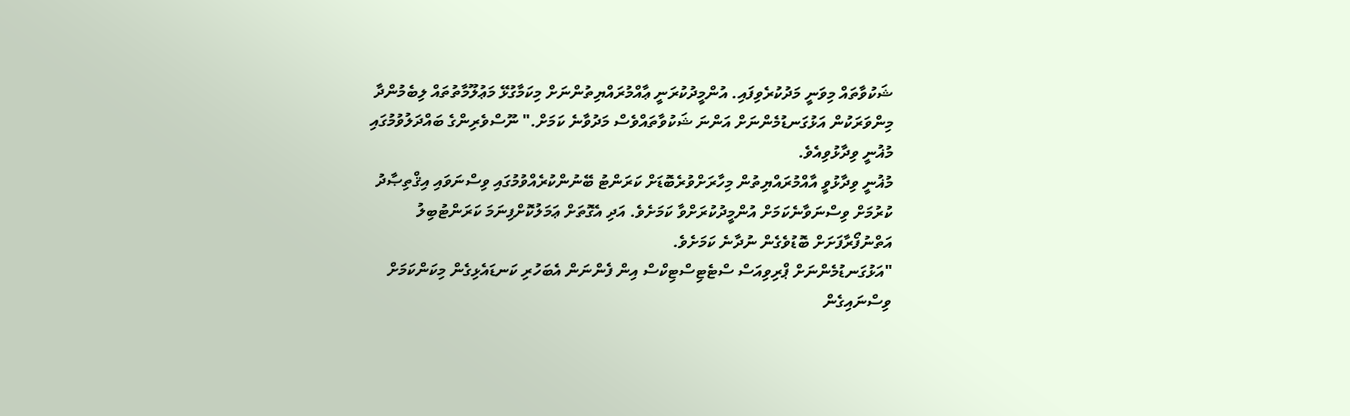ޝަކުވާތައް މިވަނީ މަދުކުރެވިފައި. އުންމީދުކުރަނީ ޢާއްމުރައްޔިތުންނަށް މިކަމާގުޅޭ މަޢުލޫމާތުތައް ލިބެމުންދާ މިންވަރަކުން އަޅުގަނޑުމެންނަށް އަންނަ ޝަކުވާތައްވެސް މަދުވާނެ ކަމަށް." ނޫސްވެރިންގެ ބައްދަލުވުމުގައި މުޣުނީ ވިދާޅުވިއެވެ.
މުޣުނީ ވިދާޅުވީ އާއްމުރައްޔިތުން މިހާރަށްވުރެބޮޑަށް ކަރަންޓު ބޭނުންކުރެއްވުމުގައި ވިސްނަވައި އިޤްތިޞާދު ކުރުމަށް ވިސްނަވާނެކަމަށް އުންމީދުކުރަށްވާ ކަމަށެވެ. އަދި އެގޮތަށް ޢަމަލުކޮށްފިނަމަ ކަރަންޓުބިލު އަތްނުފޯރާފަށަށް ބޮޑުވެގެން ނުދާނެ ކަމަށެވެ.
"އަޅުގަނޑުމެންނަށް ޕްރިވިއަސް ސްޓެޓިސްޓިކްސް އިން ފެންނަން އެބަހުރި ކަނޑައެޅިގެން މިކަންކަމަށް ވިސްނައިގެން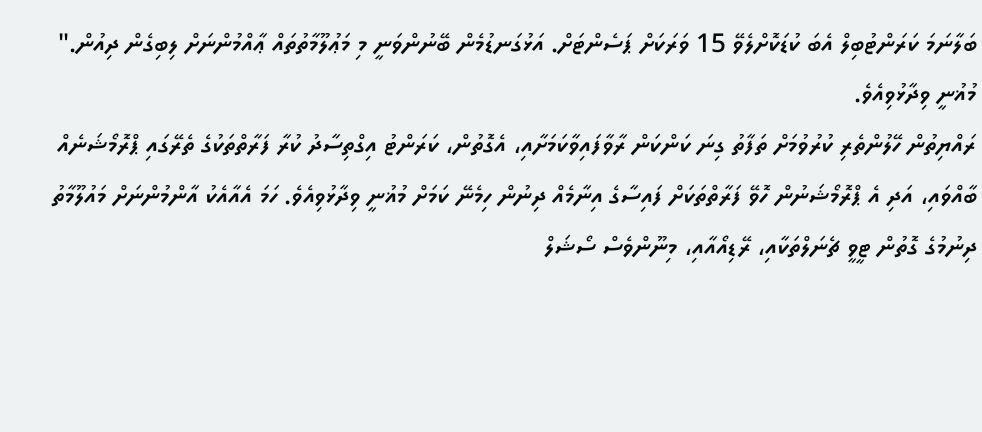ބަލާނަމަ ކަރަންޓުބިލް އެބަ ކުޑަކޮށްލެވޭ 15 ވަރަކަށް ޕަސެންޓަށް. އަޅުގަނޑުމެން ބޭނުންވަނީ މި މަޢުލޫމާތުތައް ޢާއްމުންނަށް ލިބިގެން ދިއުން." މުޣުނީ ވިދާޅުވިއެވެ.
ރައްޔިތުން ހޭލުންތެރި ކުރުވުމަށް ތަފާތު ގިނަ ކަންކަން ރާވާފައިވާކަމަށާއި، އެގޮތުން، ކަރަންޓު އިގްތިސާދު ކުރާ ފަރާތްތަކުގެ ތެރޭގައި ޕްރޮމޯޝަނެއް ބާއްވައި، އަދި އެ ޕްރޮމޯޝަނުން ހޮވޭ ފަރާތްތަކަށް ފައިސާގެ އިނާމެއް ދިނުން ހިމެނޭ ކަމަށް މުޣުނީ ވިދާޅުވިއެވެ. ހަމަ އެއާއެކު އާންމުންނަށް މައުލޫމާތު ދިނުމުގެ ގޮތުން ޓީވީ ޗެނަލްތަކާއި، ރޭޑިއޯއާއި، މިނޫންވެސް ސޯޝަލް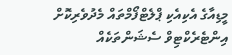މީޑިއާގެ އެކިއެކި ޕްލެޓްފޯމްތައް މެދުވެރިކޮށް އިންޓެރެކްޓިވް ސެޝަންތަކެއް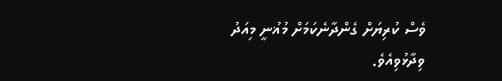ވެސް ކުރިޔަށް ގެންދާނެކަމަށް މުޣުނީ މިއަދު ވިދާޅުވިއެވެ.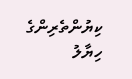ކިޔުންތެރިންގެ ހިޔާލު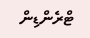ޓްރެންޑިން